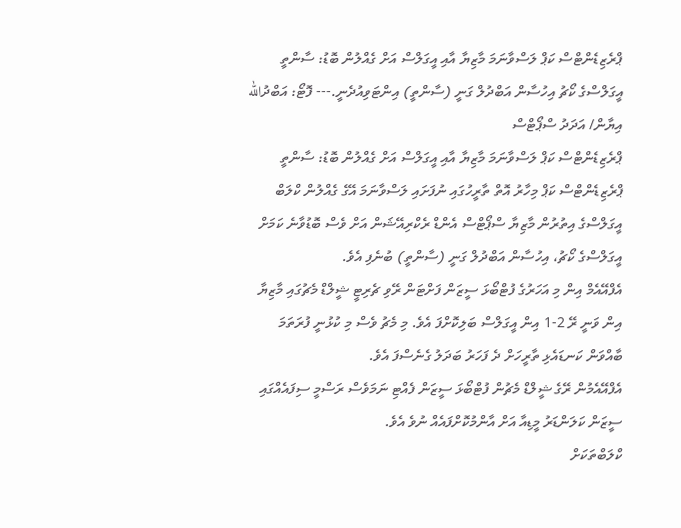ޕްރެޒިޑެންޓްސް ކަޕް ލަސްވާނަމަ މާޒިޔާ އާއި އީގަލްސް އަށް ގެއްލުން ބޮޑު: ސާންތީ
އީގަލްސްގެ ކޯޗު އިހުސާން އަބްދުލް ގަނީ (ސާންތީ) އިންޓަވިއުދެނީ.--- ފޮޓޯ: އަބްދުالله އިޔާން/ އަދަދު ސްޕޯޓްސް
ޕްރެޒިޑެންޓްސް ކަޕް ލަސްވާނަމަ މާޒިޔާ އާއި އީގަލްސް އަށް ގެއްލުން ބޮޑު: ސާންތީ
ޕްރެޒިޑެންޓްސް ކަޕް މިހާރު އޮތް ތާރީހުގައި ނުފަށައި ލަސްވާނަމަ އޭގެ ގެއްލުން ކްލަބް އީގަލްސްގެ އިތުރުން މާޒިޔާ ސްޕޯޓްސް އެންޑް ރެކްރިއޭޝަން އަށް ވެސް ބޮޑުވާނެ ކަމަށް އީގަލްސްގެ ކޯޗު، އިހުސާން އަބްދުލް ގަނީ (ސާންތީ) ބުނެފި އެވެ.
އެފްއޭއެމް އިން މި އަހަރުގެ ފުޓްބޯޅަ ސީޒަން ފަށްޓަން ރޭވި ޗެރިޓީ ޝީލްޑް މެޗުގައި މާޒިޔާ އިން ވަނީ ރޭ 2-1 އިން އީގަލްސް ބަލިކޮށްފަ އެވެ. މި މެޗު ވެސް މި ކުޅުނީ ފުރަތަމަ ބާއްވަން ކަނޑައެޅި ތާރީހަށް ދެ ފަހަރު ބަދަލު ގެނެސްފަ އެވެ.
އެފްއޭއެމުން ރޭގެ ޝީލްޑް މެޗުން ފުޓްބޯޅަ ސީޒަން ފެއްޓި ނަމަވެސް ރަސްމީ ސިފައެއްގައި ސީޒަން ކަލަންޑަރު މީޑިއާ އަށް އާންމުކޮށްފައެއް ނުވެ އެވެ.
ކްލަބްތަކަށް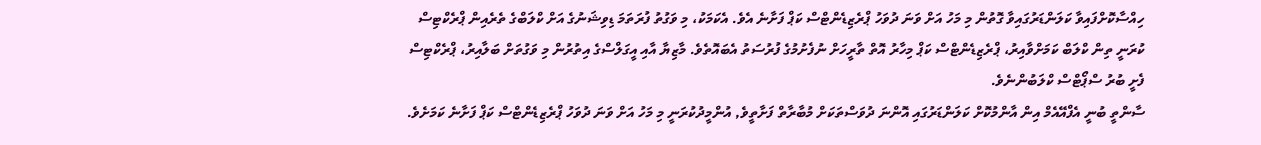ހިއްސާކޮށްފައިވާ ކަލަންޑަރުގައިވާ ގޮތުން މި މަހު އަށް ވަނަ ދުވަހު ޕްރެޒިޑެންޓްސް ކަޕް ފަށާނެ އެވެ. އެކަމަކު، މި ވަގުތު ފުރަތަމަ ޑިވިޝަނުގެ އަށް ކްލަބްގެ ތެރެއިން ޕްރެކްޓިސް ކުރަނީ ތިން ކްލަބް ކަމަށްވާއިރު، ޕްރެޒިޑެންޓްސް ކަޕް މިހާރު އޮތް ތާރީހަށް ނުފެށުމުގެ ފުރުސަތު އެބައޮތެވެ. މާޒިޔާ އާއި އީގަލްސްގެ އިތުރުން މި ވަގުތަށް ބަލާއިރު، ޕްރެކްޓިސް ފެށީ ބުރު ސްޕޯޓްސް ކްލަބުންނެވެ.
ސާންތީ ބުނީ އެފްއޭއެމް އިން އާންމުކޮށް ކަލަންޑަރުގައި އޮންނަ ދުވަސްތަކަށް މުބާރާތް ފަށާތީވެ, އުންމީދުކުރަނީ މި މަހު އަށް ވަނަ ދުވަހު ޕްރެޒިޑެންޓްސް ކަޕް ފަށާނެ ކަމަށެވެ.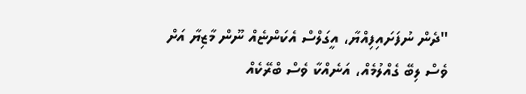"ދެން ނުފަށައިފިއްޔާ، އީގަލްސް އެކަންޏެއް ނޫން މާޒިޔާ އަށް ވެސް ލިބޭ ގެއްލުމެއް، އަނެއްކާ ވެސް ބްރޭކެއް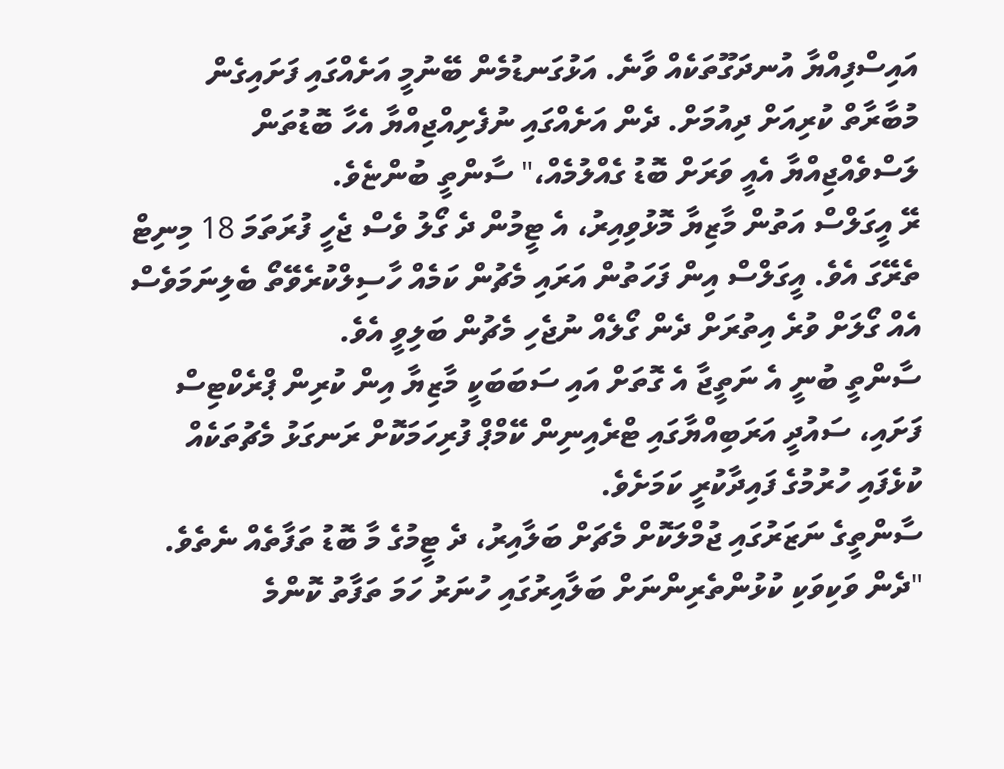އައިސްފިއްޔާ އުނދަގޫތަކެއް ވާނެ. އަޅުގަނޑުމެން ބޭނުމީ އަށެއްގައި ފަށައިގެން މުބާރާތް ކުރިއަށް ދިއުމަށް. ދެން އަށެއްގައި ނުފެށިއްޖިއްޔާ އެހާ ބޮޑުތަން ލަސްވެއްޖިއްޔާ އެއީ ވަރަށް ބޮޑު ގެއްލުމެއް،" ސާންތީ ބުންޏެވެ.
ރޭ އީގަލްސް އަތުން މާޒިޔާ މޮޅުވިއިރު، އެ ޓީމުން ދެ ގޯލު ވެސް ޖެހީ ފުރަތަމަ 18 މިނިޓް ތެރޭގަ އެވެ. އީގަލްސް އިން ފަހަތުން އަރައި މެޗުން ކަމެއް ހާސިލްކުރެވޭތޯ ބެލިނަމަވެސް އެއް ގޯލަށް ވުރެ އިތުރަށް ދެން ގޯލެއް ނުޖެހި މެޗުން ބަލިވީ އެވެ.
ސާންތީ ބުނީ އެ ނަތީޖާ އެ ގޮތަށް އައި ސަބަބަކީ މާޒިޔާ އިން ކުރިން ޕްރެކްޓިސް ފަށައި، ސައުދީ އަރަބިއްޔާގައި ޓްރެއިނިން ކޭމްޕް ފުރިހަމަކޮށް ރަނގަޅު މެޗުތަކެއް ކުޅެފައި ހުރުމުގެ ފައިދާކުރީ ކަމަށެވެ.
ސާންތީގެ ނަޒަރުގައި ޖުމްލަކޮށް މެޗަށް ބަލާއިރު، ދެ ޓީމުގެ މާ ބޮޑު ތަފާތެއް ނެތެވެ.
"ދެން ވަކިވަކި ކުޅުންތެރިންނަށް ބަލާއިރުގައި ހުނަރު ހަމަ ތަފާތު ކޮންމެ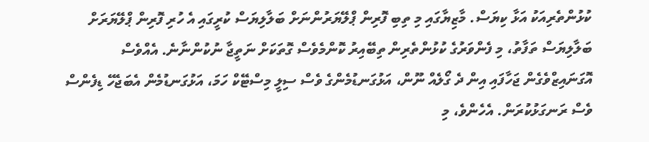ކުޅުންތެރިއަކު އަޅާ ކިޔަސް. މާޒިޔާގައި މި ތިބި ފޮރިން ޕްލޭޔަރުންނަށް ބަލާލިޔަސް ކުރީގައި އެ ހުރި ފޮރިން ޕްލޭޔަރަށް ބަލާލިޔަސް ތަފާތު، މި ފެންވަރުގެ ކުޅުންތެރިން ތިބޭއިރު ކޮންމެވެސް ގޮތަކަށް ނަތީޖާ ނުކުންނާނެ. އެއްވެސް އޮގަނައިޒްވެގެން ޖަހާފައި އިން ދެ ގޯލެއް ނޫން، އަޅުގަނޑުމެންގެ ވެސް ސިލީ މިސްޓޭކް ހަމަ، އަޅުގަނޑުމެން އެބަޖެހޭ ޑިފެންސް ވެސް ރަނގަޅުކުރަން. އެހެންވެ، މި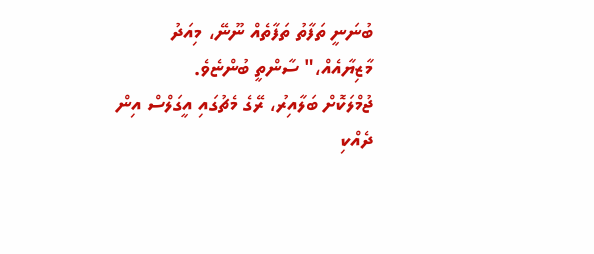ބުނަނީ ތަފާތު ތަފާތެއް ނޫނޭ، މިއަދު މާޒިޔާއެއް،" ސާންތީ ބުންޏެވެ.
ޖުމްލަކޮށް ބަލާއިރު، ރޭގެ މެޗުގައި އީގަލްސް އިން ދެއްކި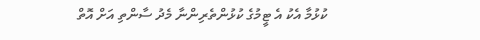ކުޅުމާ އެކު އެ ޓީމުގެ ކުޅުންތެރިންނާ މެދު ސާންތި އަށް އޮތް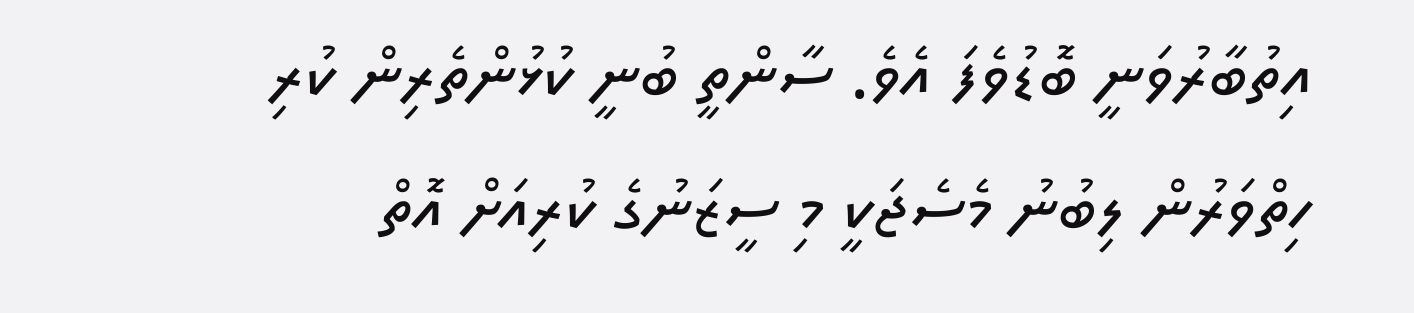އިތުބާރުވަނީ ބޮޑުވެފަ އެވެ. ސާންތީ ބުނީ ކުޅުންތެރިން ކުރި ހިތްވަރުން ލިބުނު މެސެޖަކީ މި ސީޒަނުގެ ކުރިއަށް އޮތް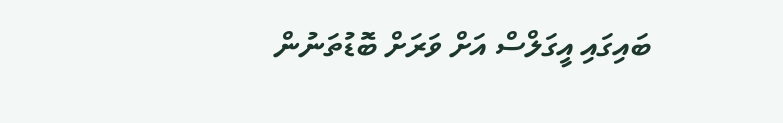ބައިގައި އީގަލްސް އަށް ވަރަށް ބޮޑުތަނުން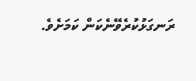ރަނގަޅުކުރެވޭނެކަން ކަމަށެވެ.